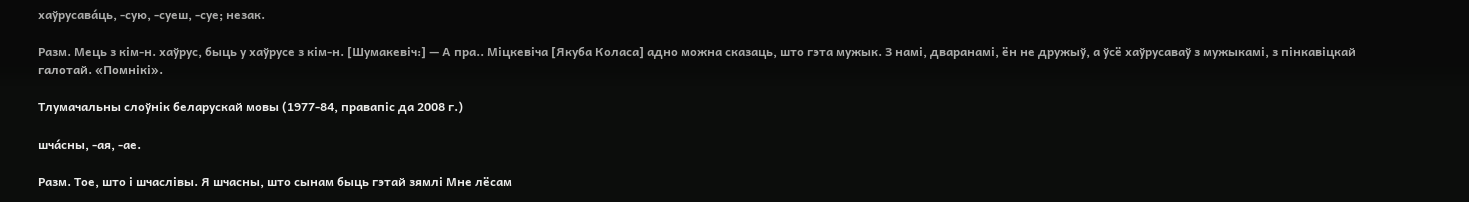хаўрусава́ць, ‑сую, ‑суеш, ‑суе; незак.

Разм. Мець з кім‑н. хаўрус, быць у хаўрусе з кім‑н. [Шумакевіч:] — А пра.. Міцкевіча [Якуба Коласа] адно можна сказаць, што гэта мужык. З намі, дваранамі, ён не дружыў, а ўсё хаўрусаваў з мужыкамі, з пінкавіцкай галотай. «Помнікі».

Тлумачальны слоўнік беларускай мовы (1977-84, правапіс да 2008 г.)

шча́сны, ‑ая, ‑ае.

Разм. Тое, што і шчаслівы. Я шчасны, што сынам быць гэтай зямлі Мне лёсам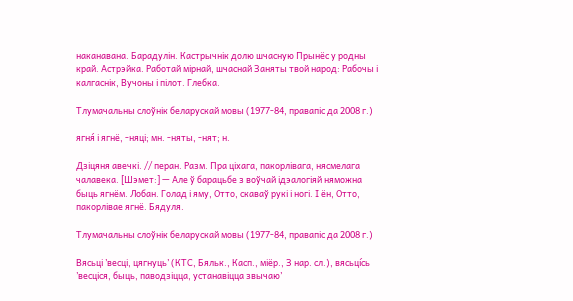наканавана. Барадулін. Кастрычнік долю шчасную Прынёс у родны край. Астрэйка. Работай мірнай, шчаснай Заняты твой народ: Рабочы і калгаснік, Вучоны і пілот. Глебка.

Тлумачальны слоўнік беларускай мовы (1977-84, правапіс да 2008 г.)

ягня́ і ягнё, ‑няці; мн. ‑няты, ‑нят; н.

Дзіцяня авечкі. // перан. Разм. Пра ціхага, пакорлівага, нясмелага чалавека. [Шэмет:] — Але ў барацьбе з воўчай ідэалогіяй няможна быць ягнём. Лобан. Голад і яму, Отто, скаваў рукі і ногі. І ён, Отто, пакорлівае ягнё. Бядуля.

Тлумачальны слоўнік беларускай мовы (1977-84, правапіс да 2008 г.)

Вясьці ’весці, цягнуць’ (КТС, Бяльк., Касп., міёр., З нар. сл.), вясьці́сь ’весціся, быць, паводзіцца, устанавіцца звычаю’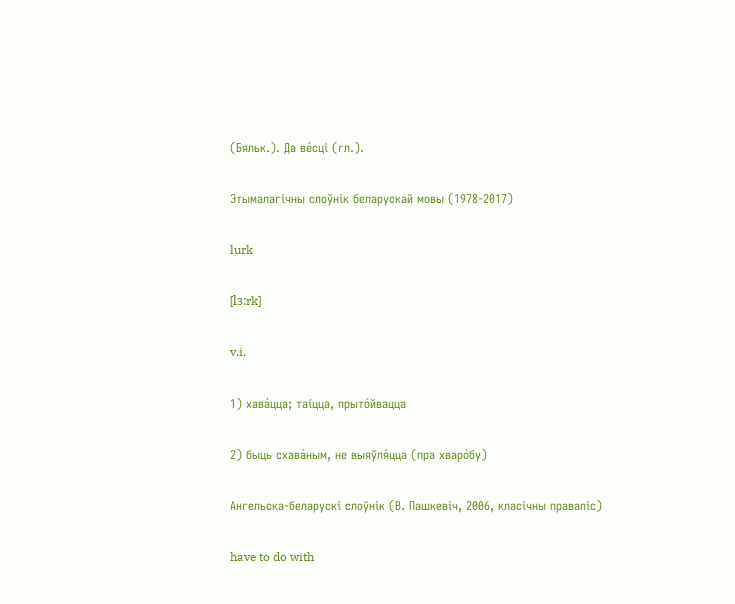(Бяльк.). Да ве́сці (гл.).

Этымалагічны слоўнік беларускай мовы (1978-2017)

lurk

[lɜ:rk]

v.i.

1) хава́цца; таі́цца, прыто́йвацца

2) быць схава́ным, не выяўля́цца (пра хваро́бу)

Ангельска-беларускі слоўнік (В. Пашкевіч, 2006, класічны правапіс)

have to do with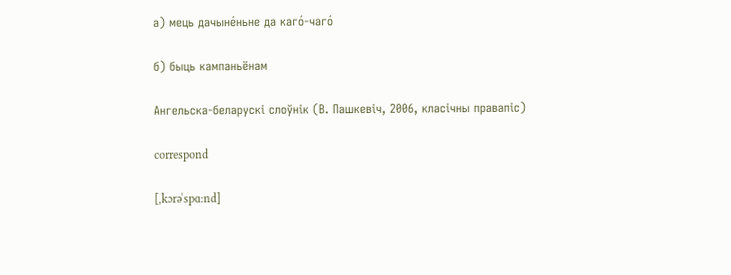а) мець дачыне́ньне да каго́-чаго́

б) быць кампаньёнам

Ангельска-беларускі слоўнік (В. Пашкевіч, 2006, класічны правапіс)

correspond

[,kɔrəˈspɑ:nd]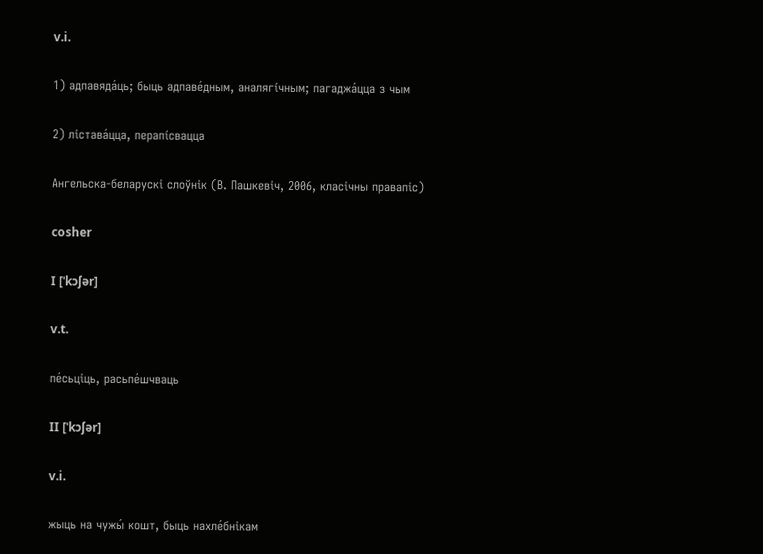v.i.

1) адпавяда́ць; быць адпаве́дным, аналягі́чным; пагаджа́цца з чым

2) лістава́цца, перапі́свацца

Ангельска-беларускі слоўнік (В. Пашкевіч, 2006, класічны правапіс)

cosher

I [ˈkɔʃər]

v.t.

пе́сьціць, расьпе́шчваць

II [ˈkɔʃər]

v.i.

жыць на чужы́ кошт, быць нахле́бнікам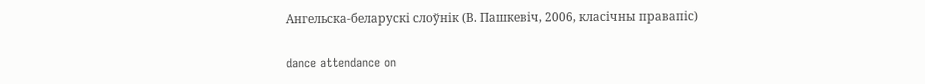Ангельска-беларускі слоўнік (В. Пашкевіч, 2006, класічны правапіс)

dance attendance on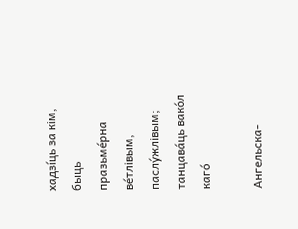хадзі́ць за кім, быць празьме́рна ве́тлівым, паслу́жлівым; танцава́ць вако́л каго́

Ангельска-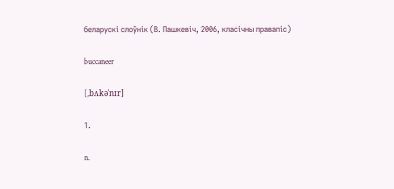беларускі слоўнік (В. Пашкевіч, 2006, класічны правапіс)

buccaneer

[,bʌkəˈnɪr]

1.

n.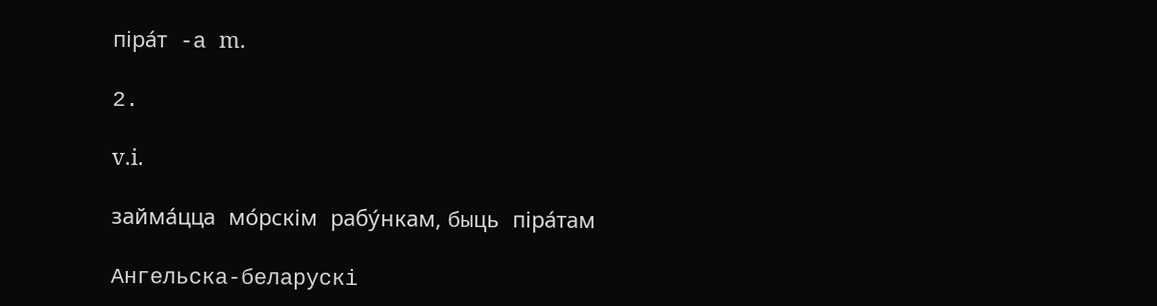піра́т -а m.

2.

v.i.

займа́цца мо́рскім рабу́нкам, быць піра́там

Ангельска-беларускі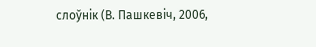слоўнік (В. Пашкевіч, 2006,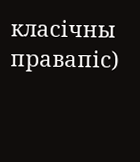класічны правапіс)